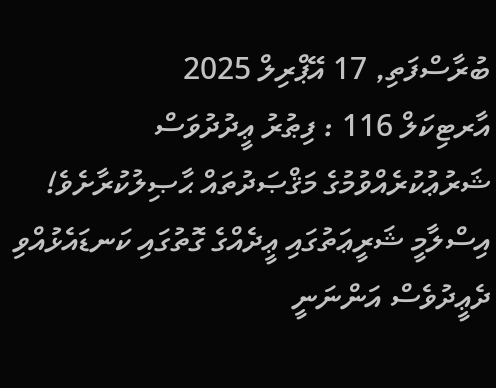ބުރާސްފަތި, 17 އޭޕްރިލް 2025
އާރޓިކަލް 116 : ފިޠުރު ޢީދުދުވަސް ޝަރުޢުކުރެއްވުމުގެ މަޤްޞަދުތައް ޙާޞިލުކުރާށެވެ!
އިސްލާމީ ޝަރީޢަތުގައި ޢީދެއްގެ ގޮތުގައި ކަނޑައެޅުއްވި ދެޢީދުވެސް އަންނަނީ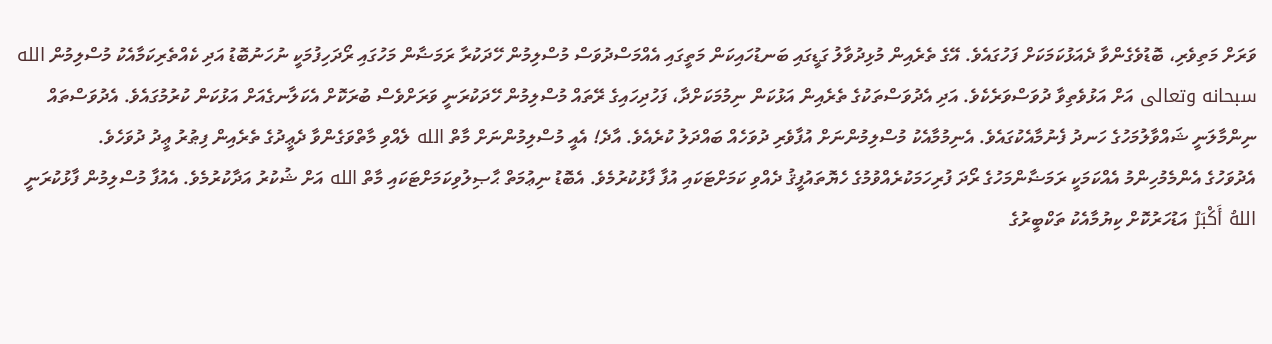ވަރަށް މަތިވެރި، ބޮޑުވެގެންވާ ދެއަޅުކަމަކަށް ފަހުގައެވެ. އޭގެ ތެރެއިން މުޅިދުވާލު ގަޑީގައި ބަނޑުހައިކަން މަތީގައި އެއްމަސްދުވަސް މުސްލިމުން ހޭދަކުރާ ރަމަޟާން މަހުގައި ރޯދަހިފުމަކީ ނުހަނުބޮޑު އަދި ކެއްތެރިކަމާއެކު މުސްލިމުން الله سبحانه وتعالى އަށް އަޅުވެތިވާ ދުވަސްވަރެކެވެ. އަދި އެދުވަސްތަކުގެ ތެރެއިން އަޅުކަން ނިމުމަކަށްދާ، ފަހުދިހައިގެ ރޭތައް މުސްލިމުން ހޭދަކުރަނީ ވަރަށްވެސް ބުރަކޮށް އެކަލާނގެއަށް އަޅުކަން ކުރުމުގައެވެ. އެދުވަސްތައް ނިންމާލަނީ ޝައްވާލުމަހުގެ ހަނދު ފެނުމާއެކުގައެވެ. އެނިމުމާއެކު މުސްލިމުންނަށް އުފާވެރި ދުވަހެއް ބައްދަލު ކުރެއެވެ. އާދެ! އެއީ މުސްލިމުންނަށް މާތް الله ލެއްވި މާތްވަގެންވާ ދެޢީދުގެ ތެރެއިން ފިޠުރު ޢީދު ދުވަހެވެ.
އެދުވަހުގެ އެންމެމުހިންމު އެއްކަމަކީ ރަމަޟާންމަހުގެ ރޯދަ ފުރިހަމަކުރެއްވުމުގެ ހެޔޮތައުފީޤު ދެއްވި ކަމަށްޓަކައި އުފާ ފާޅުކުރުމެވެ. އެބޮޑު ނިޢުމަތް ޙާޞިލުވިކަމަށްޓަކައި މާތް الله އަށް ޝުކުރު އަދާކުރުމެވެ. އެއުފާ މުސްލިމުން ފާޅުކުރަނީ اللهُ أَكْبَرُ އަޑުހަރުކޮށް ކިޔުމާއެކު ތަކްބީރުގެ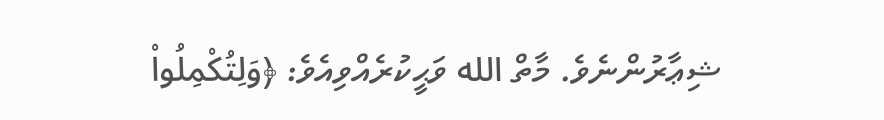ޝިޢާރުންނެވެ. މާތް الله ވަޙީކުރެއްވިއެވެ: ﴿وَلِتُكْمِلُواْ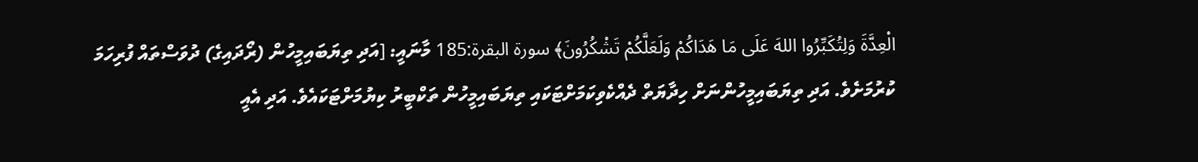الْعِدَّةَ وَلِتُكَبِّرُوا اللهَ عَلَى مَا هَدَاكُمْ وَلَعَلَّكُمْ تَشْكُرُونَ﴾ سورة البقرة:185 މާނައީ: [އަދި ތިޔަބައިމީހުން (ރޯދައިގެ) ދުވަސްތައް ފުރިހަމަ ކުރުމަށެވެ. އަދި ތިޔަބައިމީހުންނަށް ހިދާޔަތް ދެއްކެވިކަމަށްޓަކައި ތިޔަބައިމީހުން ތަކްބީރު ކިޔުމަށްޓަކައެވެ. އަދި އެއީ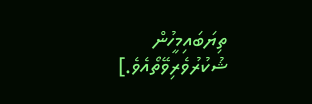ތިޔަބައިމީހުން ޝުކުރުވެރިވޭތޯއެވެ.]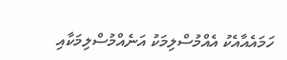ހަމައެއާއެކު އެއްމުސްލިމަކު އަނެއްމުސްލިމަކާއި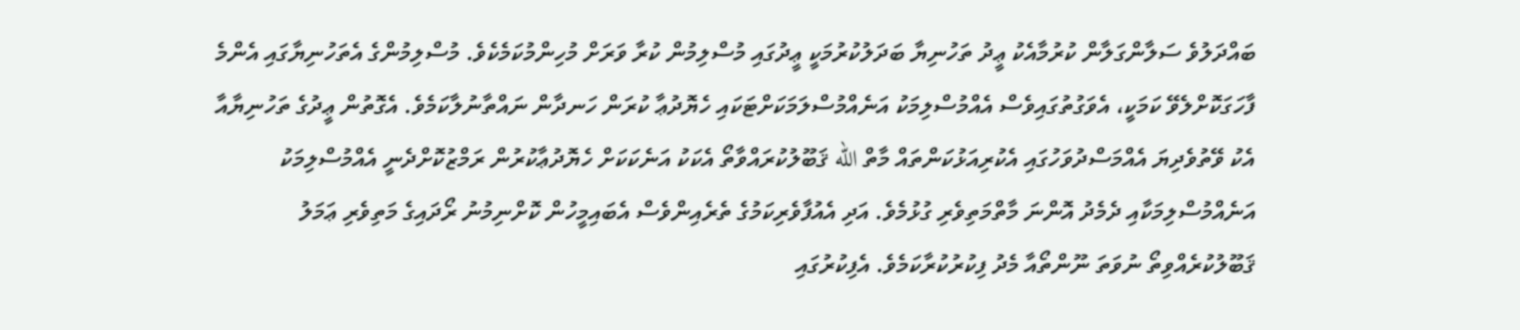ބައްދަލުވެ ސަލާންގަލާން ކުރުމާއެކު ޢީދު ތަހުނިޔާ ބަދަލުކުރުމަކީ ޢީދުގައި މުސްލިމުން ކުރާ ވަރަށް މުހިންމުކަމެކެވެ. މުސްލިމުންގެ އެތަހުނިޔާގައި އެންމެ ފާހަގަކޮށްލެވޭ ކަމަކީ، އެވަގުތުގައިވެސް އެއްމުސްލިމަކު އަނެއްމުސްލަމަކަށްޓަކައި ހެޔޮދުޢާ ކުރަން ހަނދާން ނައްތާނުލާކަމެވެ. އެގޮތުން ޢީދުގެ ތަހުނިޔާއާ އެކު ވޭތުވެދިޔަ އެއްމަސްދުވަހުގައި އެކުރިއަޅުކަންތައް މާތް الله ޤަބޫލުކުރައްވާތޯ އެކަކު އަނެކަކަށް ހެޔޮދުޢާކުރުން ރަމްޒުކޮށްދެނީ އެއްމުސްލިމަކު އަނެއްމުސްލިމަކާއި ދެމެދު އޮންނަ މާތްމަތިވެރި ގުޅުމެވެ. އަދި އެއުފާވެރިކަމުގެ ތެރެއިންވެސް އެބައިމީހުން ކޮށްނިމުނު ރޯދައިގެ މަތިވެރި ޢަމަލު ޤަބޫލުކުރެއްވިތޯ ނުވަތަ ނޫންތޯއާ މެދު ފިކުރުކުރާކަމެވެ. އެފިކުރުގައި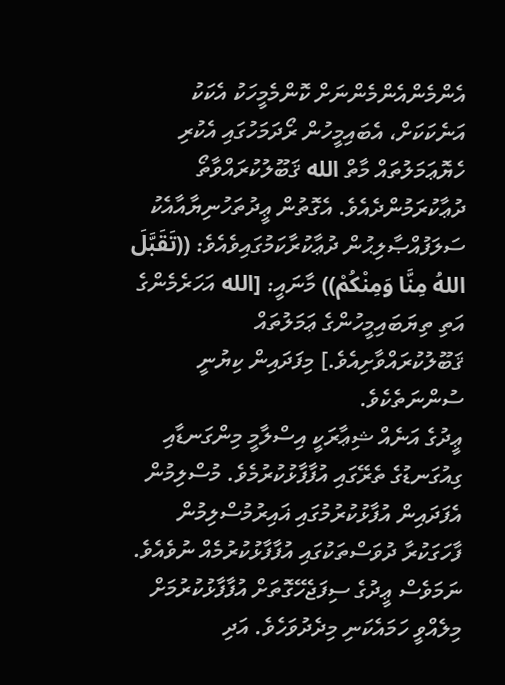އެންމެންއެންމެންނަށް ކޮންމެމީހަކު އެކަކު އަނެކަކަށް، އެބައިމީހުން ރޯދަމަހުގައި އެކުރި ހެޔޮޢަމަލުތައް މާތް الله ޤަބޫލުކުރައްވާތޯ ދުޢާކުރަމުންދެއެވެ. އެގޮތުން ޢީދުތަހުނިޔާއާއެކު ސަލަފުއްޞާލިޙުން ދުޢާކުރާކަމުގައިވެއެވެ: ((تَقَبَّلَ اللهُ مِنَّا وَمِنْكُمْ)) މާނައީ: [الله އަހަރެމެންގެ އަތި ތިޔަބައިމީހުންގެ ޢަމަލުތައް ޤަބޫލުކުރައްވާށިއެވެ.] މިފަދައިން ކިޔުނީ ސުންނަތެކެވެ.
ޢީދުގެ އަނެއް ޝިޢާރަކީ އިސްލާމީ މިންގަނޑާއި ގިއުގަނޑުގެ ތެރޭގައި އުފާފާޅުކުރުމެވެ. މުސްލިމުން އެފަދައިން އުފާޅުކުރުމުގައި ޣައިރުމުސްލިމުން ފާހަގަކުރާ ދުވަސްތަކުގައި އުފާފާޅުކުރުމެއް ނުވެއެވެ. ނަމަވެސް ޢީދުގެ ސިފަޖެހޭގޮތަށް އުފާފާޅުކުރުމަށް މިލެއްވީ ހަމައެކަނި މިދެދުވަހެވެ. އަދި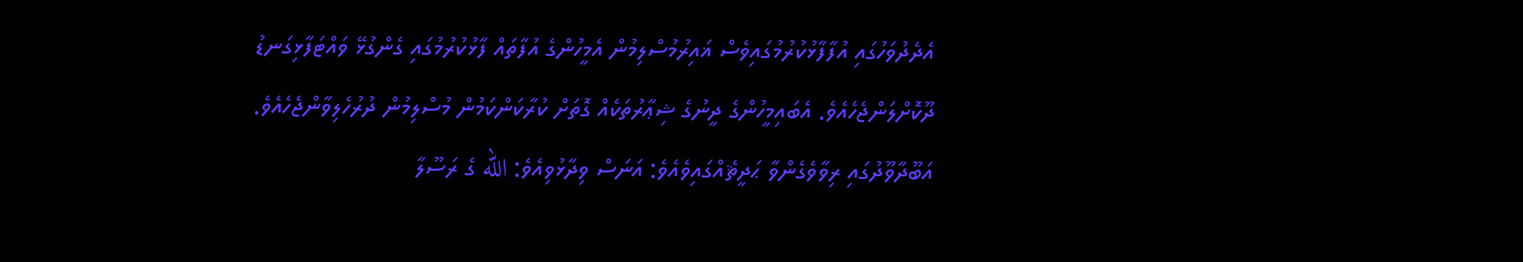އެދެދުވަހުގައި އުފާފާޅުކުރުމުގައިވެސް ޣައިރުމުސްލިމުން އެމީހުންގެ އުފާތައް ފާޅުކުރުމުގައި ގެންގުޅޭ ވައްޓަފާޅިގަނޑު ދޫކޮށްލަންޖެހެއެވެ. އެބައިމީހުންގެ ދީނުގެ ޝިޢާރުތަކެއް ގޮތަށް ކުރާކަންކަމުން މުސްލިމުން ދުރުހެލިވާންޖެހެއެވެ. އަބޫދާވޫދުގައި ރިވާވެގެންވާ ޙަދީޘެއްގައިވެއެވެ: އަނަސް ވިދާޅުވިއެވެ: الله ގެ ރަސޫލާ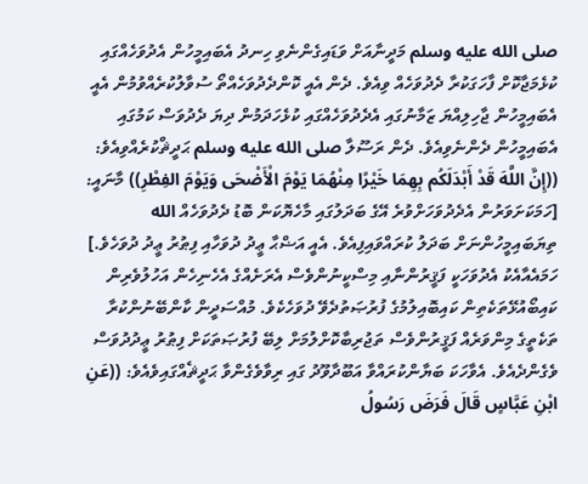صلى الله عليه وسلم މަދީނާއަށް ވަޑައިގެންނެވި ހިނދު އެބައިމީހުން އެދުވަހެއްގައި ކުޅެމަޖާކޮށް ފާހަގަކުރާ ދެދުވަހެއް ވިއެވެ. ދެން އެއީ ކޮންދެދުވަހެއްތޯ ސުވާލުކުރެއްވުމުން އެއީ އެބައިމީހުން ޖާހިލިއްޔަ ޒަމާނުގައި އެދެދުވަހެއްގައި ކުޅެހަދަމުން ދިޔަ ދެދުވަސް ކަމުގައި އެބައިމީހުން ދެންނެވިއެވެ. ދެން ރަސޫލާ صلى الله عليه وسلم ޙަދީޘްކުރެއްވިއެވެ: ((إِنَّ اللَّهَ قَدْ أَبْدَلَكُم بِهِمَا خَيْرًا مِنْهُمَا يَوْمَ الْأَضْحَى وَيَوْمَ الفِطْرِ)) މާނައީ: [ހަމަކަށަވަރުން އެދެދުވަހަށްވުރެ އޭގެ ބަދަލުގައި މާހެޔޮކަން ބޮޑު ދެދުވަހެއް الله ތިޔަބައިމީހުންނަށް ބަދަލު ކުރައްވައިފިއެވެ. އެއީ އަޟްޙާ ޢީދު ދުވަހާއި ފިޠުރު ޢީދު ދުވަހެވެ.]
ހަމައެއާއެކު އެދުވަހަކީ ފަޤީރުންނާއި މިސްކީނުންވެސް އެރަށެއްގެ އެހެނިހެން އަހުލުވެރިން ކައިބޯއުޅޭތަކެތިން ކައިބޮއިލުމުގެ ފުރުޞަތުދެވޭ ދުވަހެކެވެ. މުއްސަދީން ކާންބޭނުންކުރާ ތަކެތީގެ މިންވަރެއް ފަޤީރުންވެސް ތަޖުރިބާކޮށްލުމަށް ލިބޭ ފުރުޞަތަކަށް ފިޠުރު ޢީދުދުވަސް ވެގެންދެއެވެ. އެވާހަކަ ބަޔާންކުރައްވާ އަބޫދާވޫދު ގައި ރިވާވެގެންވާ ޙަދީޘެއްގައިވެއެވެ: ((عَنِ ابْنِ عَبَّاسٍ قَالَ فَرَضَ رَسُولُ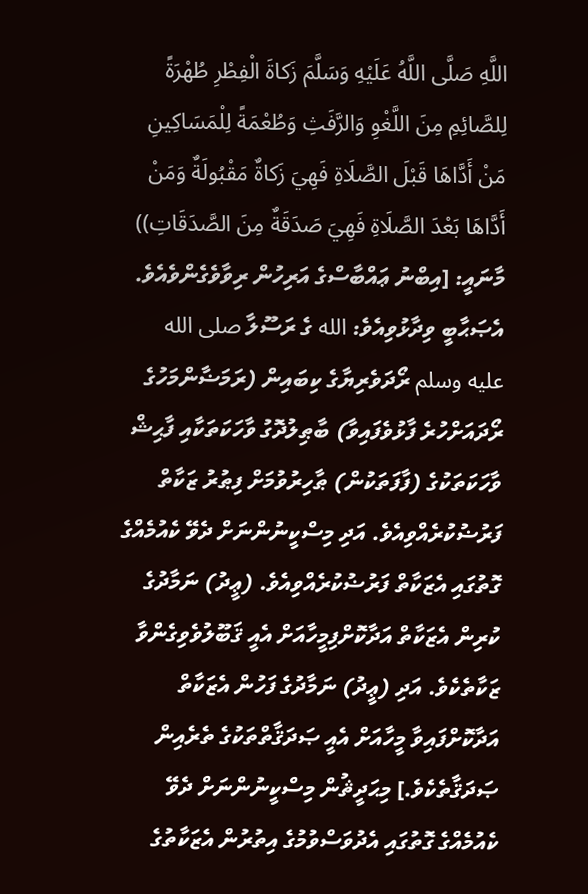اللَّهِ صَلَّى اللَّهُ عَلَيْهِ وَسَلَّمَ زَكاةَ الْفِطْرِ طُهْرَةً لِلصَّائِمِ مِنَ اللَّغْوِ وَالرَّفَثِ وَطُعْمَةً لِلْمَسَاكِينِ مَنْ أَدَّاهَا قَبْلَ الصَّلَاةِ فَهِيَ زَكاةٌ مَقْبُولَةٌ وَمَنْ أَدَّاهَا بَعْدَ الصَّلَاةِ فَهِيَ صَدَقَةٌ مِنَ الصَّدَقَاتِ)) މާނައީ: [އިބްނު ޢައްބާސްގެ އަރިހުން ރިވާވެގެންވެއެވެ. އެޞަޙާބީ ވިދާޅުވިއެވެ: الله ގެ ރަސޫލާ صلى الله عليه وسلم ރޯދަވެރިޔާގެ ކިބައިން (ރަމަޟާންމަހުގެ ރޯދައަށްހުރެ ފާޅުވެފައިވާ) ބާޠިލުދޮގު ވާހަކަތަކާއި ފާޙިޝް ވާހަކަތަކުގެ (ފާފަތަކުން) ޠާހިރުވުމަށް ފިޠުރު ޒަކާތް ފަރުޟުކުރެއްވިއެވެ. އަދި މިސްކީނުންނަށް ދެވޭ ކެއުމެއްގެ ގޮތުގައި އެޒަކާތް ފަރުޟުކުރެއްވިއެވެ. (ޢީދު) ނަމާދުގެ ކުރިން އެޒަކާތް އަދާކޮށްފިމީހާއަށް އެއީ ޤަބޫލުވެވިގެންވާ ޒަކާތެކެވެ. އަދި (ޢީދު) ނަމާދުގެ ފަހުން އެޒަކާތް އަދާކޮށްފައިވާ މީހާއަށް އެއީ ޞަދަޤާތްތަކުގެ ތެރެއިން ޞަދަޤާތެކެވެ.] މިޙަދީޘުން މިސްކީނުންނަށް ދެވޭ ކެއުމެއްގެ ގޮތުގައި އެދުވަސްވުމުގެ އިތުރުން އެޒަކާތުގެ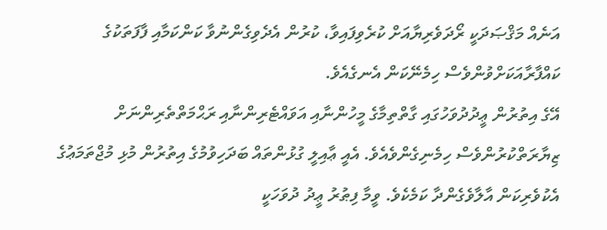އަނެއް މަޤްޞަދަކީ ރޯދަވެރިޔާއަށް ކުރެވިފައިވާ، ކުރުން އެދެވިގެންނުވާ ކަންކަމާއި ފާފަތަކުގެ ކައްފާރާއަކަށްވުންވެސް ހިމެނޭކަން އެނގެއެވެ.
އޭގެ އިތުރުން ޢީދުދުވަހުގައި ގާތްތިމާގެ މީހުންނާއި އަވައްޓެރިންނާއި ރަޙްމަތްތެރިންނަށް ޒިޔާރަތްކުރުންވެސް ހިމެނިގެންވެއެވެ. އެއީ ޢާއިލީ ގުޅުންތައް ބަދަހިވުމުގެ އިތުރުން މުޅި މުޖްތަމަޢުގެ އެކުވެރިކަން އާލާވެގެންދާ ކަމެކެވެ. ވީމާ ފިޠުރު ޢީދު ދުވަހަކީ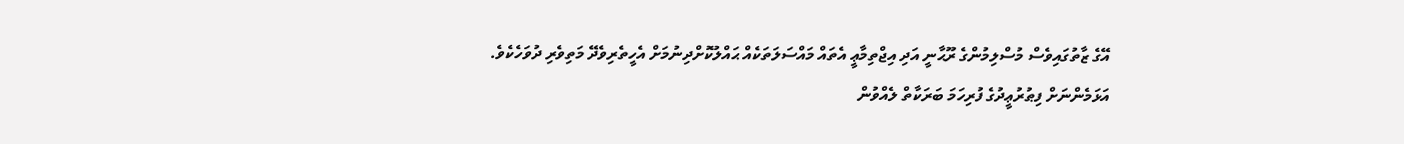އޭގެ ޒާތުގައިވެސް މުސްލިމުންގެ ރޫޙާނީ އަދި އިޖްތިމާޢީ އެތައް މައްސަލަތަކެއް ޙައްލުކޮށްދިނުމަށް އެހީތެރިވެދޭ މަތިވެރި ދުވަހެކެވެ.
އަޅަމެންނަށް ފިޠުރުޢީދުގެ ފުރިހަމަ ބަރަކާތް ލެއްވުން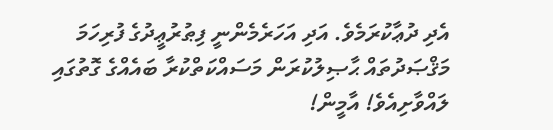އެދި ދުޢާކުރަމެވެ. އަދި އަހަރެމެންނީ ފިޠުރުޢީދުގެ ފުރިހަމަ މަޤްޞަދުތައް ޙާޞިލުކުރަން މަސައްކަތްކުރާ ބައެއްގެ ގޮތުގައި ލައްވާށިއެވެ! އާމީން!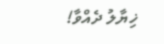ޚިޔާލު ދެއްވާ!